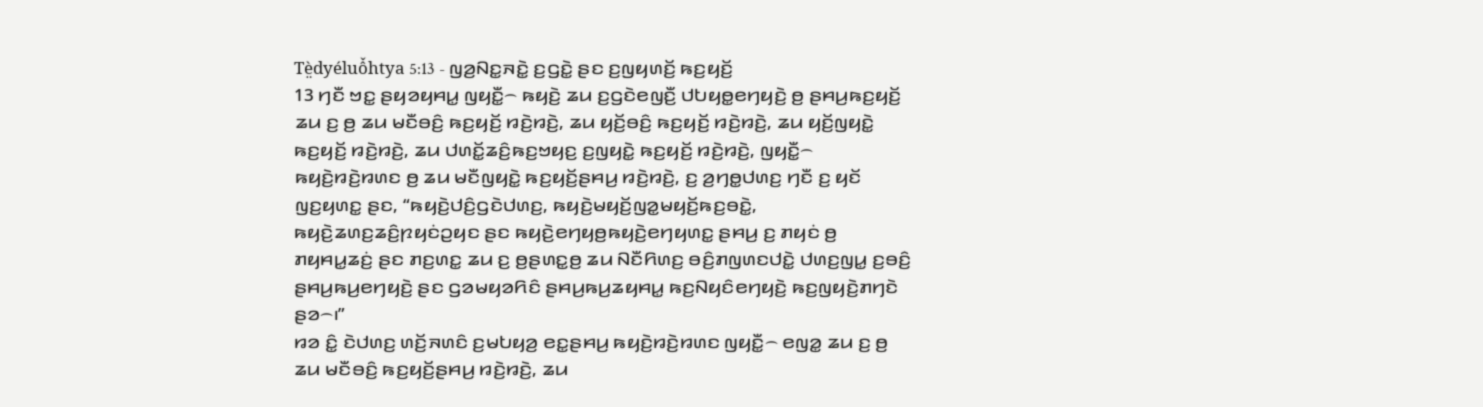Tè̤dyéluô̌htya 5:13 - ꤜꤤ꤬ꤡꤢ꤭ꤏꤢꤧ꤭ ꤢ꤬ꤞꤢꤧ꤭ ꤔꤢ ꤢ꤬ꤜꤟꤛꤢꤩ꤬ ꤒꤢ꤬ꤟꤢꤩ꤬
13 ꤚꤢꤪ ꤠꤢ꤭ ꤔꤟꤤꤟꤌꤣ꤭ ꤜꤟꤢꤪ꤭꤮ ꤒꤟꤢꤧ꤬ ꤘꤣ ꤢ꤬ꤞꤢꤧꤕꤜꤢꤪ꤬ ꤓꤝꤟꤥ꤭ꤕꤚꤟꤢꤧ꤬ ꤥ꤬ ꤔꤌꤣ꤬ꤒꤢ꤬ꤟꤢꤩ꤬ ꤘꤣ ꤢ꤬ ꤥ꤬ ꤘꤣ ꤗꤢꤪꤋꤢꤨ꤬ ꤒꤢ꤬ꤟꤢꤩ꤬ ꤙꤢꤧ꤬ꤙꤢꤧ꤬, ꤘꤣ ꤟꤢꤩ꤬ꤋꤢꤨ꤬ ꤒꤢ꤬ꤟꤢꤩ꤬ ꤙꤢꤧ꤬ꤙꤢꤧ꤬, ꤘꤣ ꤟꤢꤩ꤬ꤜꤟꤢꤧ꤭ ꤒꤢ꤬ꤟꤢꤩ꤬ ꤙꤢꤧ꤬ꤙꤢꤧ꤬, ꤘꤣ ꤓꤛꤢꤩ꤭ꤘꤢꤨ꤬ꤒꤢ꤬ꤠꤟꤢ꤬ ꤢ꤬ꤜꤟꤢꤧ꤭ ꤒꤢ꤬ꤟꤢꤩ꤬ ꤙꤢꤧ꤬ꤙꤢꤧ꤬, ꤜꤟꤢꤪ꤭꤮ ꤒꤟꤢꤧ꤬ꤙꤢꤧ꤬ꤙꤛꤢ ꤥ꤬ ꤘꤣ ꤗꤢꤪꤜꤟꤢꤧ꤭ ꤒꤢ꤬ꤟꤢꤩ꤬ꤔꤌꤣ꤬ ꤙꤢꤧ꤬ꤙꤢꤧ꤬, ꤢ꤬ ꤤ꤬ꤚꤥ꤭ꤓꤛꤢ꤬ ꤚꤢꤪ ꤢ꤬ ꤟꤢꤩ ꤜꤢ꤬ꤟꤛꤢ꤭ ꤔꤢ, “ꤒꤟꤢꤧ꤬ꤓꤢꤨ꤬ꤞꤢꤧꤓꤛꤢ꤬, ꤒꤟꤢꤧ꤬ꤗꤟꤢꤩ꤬ꤜꤤ꤭ꤗꤟꤢꤩ꤬ꤒꤢ꤬ꤋꤢꤧ꤭, ꤒꤟꤢꤧ꤬ꤘꤛꤢ꤬ꤘꤢꤨ꤬ꤐꤟꤢꤦꤑꤟꤢ ꤔꤢ ꤒꤟꤢꤧ꤬ꤕꤚꤟꤥ꤬ꤒꤟꤢꤧ꤬ꤕꤚꤟꤛꤢ꤭ ꤔꤌꤣ꤬ ꤢ꤬ ꤊꤟꤢꤦ ꤥ꤬ ꤊꤟꤌꤣ꤭ꤘꤢꤦ꤬ ꤔꤢ ꤊꤢ꤬ꤛꤢ꤭ ꤘꤣ ꤢ꤬ ꤥ꤬ꤔꤛꤢ꤭ꤥ꤬ ꤘꤣ ꤡꤢꤪꤖꤛꤢ꤬ ꤋꤢꤨ꤬ꤊꤜꤛꤢꤓꤢꤧ꤭ ꤓꤛꤢ꤬ꤜꤣ꤭ ꤢ꤬ꤋꤢꤨ꤬ ꤔꤌꤣ꤬ꤒꤣ꤬ꤕꤚꤟꤢꤧ꤬ ꤔꤢ ꤞꤤꤗꤟꤤꤖꤢꤨ ꤔꤌꤣ꤬ꤒꤣ꤬ꤘꤟꤌꤣ꤭ ꤒꤢ꤬ꤡꤟꤢꤨꤕꤚꤟꤢꤧ꤬ ꤒꤢ꤬ꤜꤟꤢꤧ꤬ꤊꤚꤢꤧ ꤔꤤ꤮꤯”
ꤙꤤ ꤢꤨ꤭ ꤢꤧꤓꤛꤢ꤬ ꤛꤢꤩ꤬ꤏꤛꤢꤨ ꤢ꤬ꤗꤝꤟꤤ꤬ ꤕꤢ꤭ꤔꤌꤣ꤬ ꤒꤟꤢꤧ꤬ꤙꤢꤧ꤬ꤙꤛꤢ ꤜꤟꤢꤪ꤭꤮ ꤕꤜꤤ꤭ ꤘꤣ ꤢ꤬ ꤥ꤬ ꤘꤣ ꤗꤢꤪꤋꤢꤨ꤬ ꤒꤢ꤬ꤟꤢꤩ꤬ꤔꤌꤣ꤬ ꤙꤢꤧ꤬ꤙꤢꤧ꤬, ꤘꤣ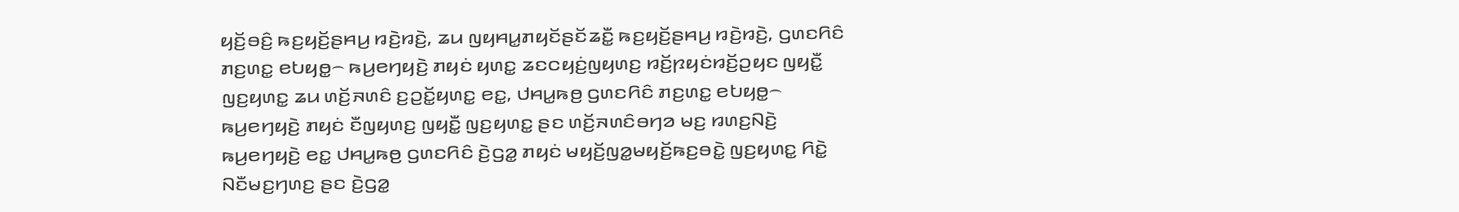ꤟꤢꤩ꤬ꤋꤢꤨ꤬ ꤒꤢ꤬ꤟꤢꤩ꤬ꤔꤌꤣ꤬ ꤙꤢꤧ꤬ꤙꤢꤧ꤬, ꤘꤣ ꤜꤟꤌꤣ꤭ꤊꤟꤢꤩꤔꤢꤩꤘꤢꤪ꤭ ꤒꤢ꤬ꤟꤢꤩ꤬ꤔꤌꤣ꤬ ꤙꤢꤧ꤬ꤙꤢꤧ꤬, ꤞꤛꤢꤖꤢꤨ ꤊꤢ꤬ꤛꤢ꤭ ꤕꤝꤟꤥ꤭꤮ ꤒꤣ꤬ꤕꤚꤟꤢꤧ꤬ ꤊꤟꤢꤦ ꤟꤛꤢ꤭ ꤘꤢꤍꤟꤢꤦ꤬ꤜꤟꤛꤢ꤬ ꤙꤢꤩ꤬ꤐꤟꤢꤦꤙꤢꤩ꤬ꤑꤟꤢ ꤜꤟꤢꤪ꤭ ꤜꤢ꤬ꤟꤛꤢ꤭ ꤘꤣ ꤛꤢꤩ꤬ꤏꤛꤢꤨ ꤢ꤬ꤑꤢꤩ꤭ꤟꤛꤢ꤭ ꤕꤢ꤭, ꤓꤌꤣ꤭ꤒꤥ꤬ ꤞꤛꤢꤖꤢꤨ ꤊꤢ꤬ꤛꤢ꤭ ꤕꤝꤟꤥ꤭꤮ ꤒꤣ꤬ꤕꤚꤟꤢꤧ꤬ ꤊꤟꤢꤦ ꤢꤪꤜꤟꤛꤢ꤬ ꤜꤟꤢꤪ꤭ ꤜꤢ꤬ꤟꤛꤢ꤭ ꤔꤢ ꤛꤢꤩ꤬ꤏꤛꤢꤨꤋꤚꤤ ꤗꤢ꤬ ꤙꤛꤢ꤬ꤡꤢꤧ꤬ ꤒꤣ꤬ꤕꤚꤟꤢꤧ꤬ ꤕꤢ꤭ ꤓꤌꤣ꤭ꤒꤥ꤬ ꤞꤛꤢꤖꤢꤨ ꤢꤧ꤬ꤞꤤ꤭ ꤊꤟꤢꤦ ꤗꤟꤢꤩ꤬ꤜꤤ꤭ꤗꤟꤢꤩ꤬ꤒꤢ꤬ꤋꤢꤧ꤭ ꤜꤢ꤬ꤟꤛꤢ꤭ ꤖꤢꤧ꤭ ꤡꤢꤪꤗꤢ꤬ꤚꤛꤢ꤬ ꤔꤢ ꤢꤧ꤬ꤞꤤ꤭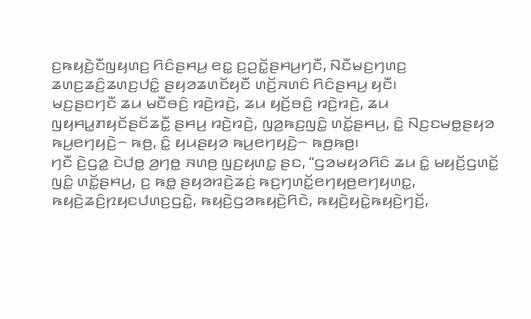ꤢ꤬ꤒꤟꤢꤧ꤬ꤢꤪꤜꤟꤛꤢ꤬ ꤖꤢꤨꤔꤌꤣ꤬ ꤕꤢ꤭ ꤢ꤬ꤑꤢꤩ꤭ꤔꤌꤣ꤬ꤚꤢꤪ, ꤡꤢꤪꤗꤢ꤬ꤚꤛꤢ꤬ ꤘꤛꤢ꤬ꤘꤢꤨ꤬ꤘꤛꤢ꤬ꤓꤢꤨ꤭ ꤔꤟꤤꤘꤛꤢꤩꤟꤢꤪ ꤛꤢꤩ꤬ꤏꤛꤢꤨ ꤖꤢꤨꤔꤌꤣ꤬ ꤟꤢꤪ꤯
ꤗꤢ꤬ꤔꤢꤚꤢꤪ ꤘꤣ ꤗꤢꤪꤋꤢꤨ꤬ ꤙꤢꤧ꤬ꤙꤢꤧ꤬, ꤘꤣ ꤟꤢꤩ꤬ꤋꤢꤨ꤬ ꤙꤢꤧ꤬ꤙꤢꤧ꤬, ꤘꤣ ꤜꤟꤌꤣ꤭ꤊꤟꤢꤩꤔꤢꤩꤘꤢꤪ꤭ ꤔꤌꤣ꤬ ꤙꤢꤧ꤬ꤙꤢꤧ꤬, ꤜꤤ꤬ꤒꤢ꤬ꤜꤢꤨ꤭ ꤛꤢꤩ꤭ꤔꤌꤣ꤬, ꤢꤨ꤭ ꤡꤢ꤬ꤢꤗꤥ꤭ꤔꤟꤤ ꤒꤣ꤬ꤕꤚꤟꤢꤧ꤬꤮ ꤒꤥ꤬, ꤢꤨ꤭ ꤟꤣꤔꤟꤤ ꤒꤣ꤬ꤕꤚꤟꤢꤧ꤬꤮ ꤒꤥ꤬ꤒꤥ꤬꤯
ꤚꤢꤪ ꤢꤧ꤬ꤞꤤ꤭ ꤢꤧꤓꤥ꤭ ꤤ꤬ꤚꤥ꤭ ꤏꤛꤥ꤬ ꤜꤢ꤬ꤟꤛꤢ꤭ ꤔꤢ, “ꤞꤤꤗꤟꤤꤖꤢꤨ ꤘꤣ ꤢꤨ꤭ ꤗꤟꤢꤩ꤬ꤞꤛꤢꤩ꤭ ꤜꤢꤨ꤭ ꤛꤢꤩ꤭ꤔꤌꤣ꤬, ꤢ꤬ ꤒꤥ꤭ ꤔꤟꤤꤙꤢꤧ꤬ꤘꤢꤦ꤬ ꤒꤢ꤬ꤚꤛꤢꤩ꤭ꤕꤚꤟꤥ꤬ꤕꤚꤟꤛꤢ꤭, ꤒꤟꤢꤧ꤬ꤘꤢꤨ꤬ꤐꤟꤢꤓꤛꤢ꤬ꤞꤢꤧ꤭, ꤒꤟꤢꤧ꤬ꤞꤤꤒꤟꤢꤧ꤬ꤖꤢꤧ, ꤒꤟꤢꤧ꤬ꤟꤢꤧ꤭ꤒꤟꤢꤧ꤬ꤚꤢꤩ꤬,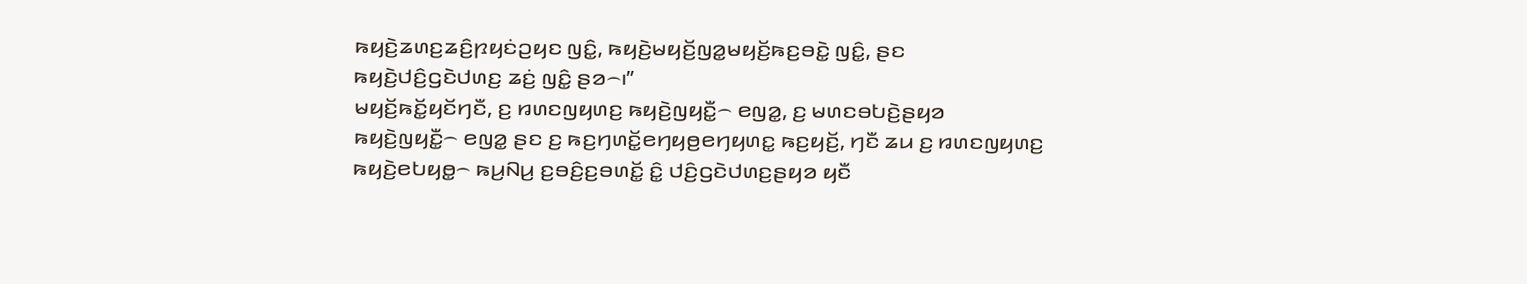ꤒꤟꤢꤧ꤬ꤘꤛꤢ꤬ꤘꤢꤨ꤬ꤐꤟꤢꤦꤑꤟꤢ ꤜꤢꤨ꤭, ꤒꤟꤢꤧ꤬ꤗꤟꤢꤩ꤬ꤜꤤ꤭ꤗꤟꤢꤩ꤬ꤒꤢ꤬ꤋꤢꤧ꤭ ꤜꤢꤨ꤭, ꤔꤢ ꤒꤟꤢꤧ꤬ꤓꤢꤨ꤬ꤞꤢꤧꤓꤛꤢ꤬ ꤘꤢꤦ꤬ ꤜꤢꤨ꤭ ꤔꤤ꤮꤯”
ꤗꤟꤢꤩ꤬ꤒꤢꤩ꤭ꤟꤢꤩꤚꤢꤪ, ꤢ꤬ ꤙꤛꤢꤜꤟꤛꤢ꤬ ꤒꤟꤢꤧ꤬ꤜꤟꤢꤪ꤭꤮ ꤕꤜꤤ꤭, ꤢ꤬ ꤗꤛꤢꤋꤝꤢꤧ꤬ꤔꤟꤤ ꤒꤟꤢꤧ꤬ꤜꤟꤢꤪ꤭꤮ ꤕꤜꤤ꤭ ꤔꤢ ꤢ꤬ ꤒꤢ꤬ꤚꤛꤢꤩ꤭ꤕꤚꤟꤥ꤬ꤕꤚꤟꤛꤢ꤭ ꤒꤢ꤬ꤟꤢꤩ꤬, ꤚꤢꤪ ꤘꤣ ꤢ꤬ ꤙꤛꤢꤜꤟꤛꤢ꤬ ꤒꤟꤢꤧ꤬ꤕꤝꤟꤥ꤭꤮ ꤒꤣ꤬ꤡꤣ꤬ ꤢ꤬ꤋꤢꤨ꤬ꤢ꤬ꤋꤛꤢꤩ꤭ ꤢꤨ꤭ ꤓꤢꤨ꤬ꤞꤢꤧꤓꤛꤢ꤬ꤔꤟꤤ ꤟꤢꤪ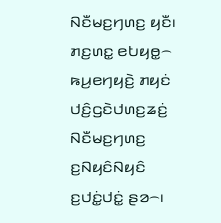ꤡꤢꤪꤗꤢ꤬ꤚꤛꤢ꤬ ꤟꤢꤪ꤯ ꤊꤢ꤬ꤛꤢ꤭ ꤕꤝꤟꤥ꤭꤮ ꤒꤣ꤬ꤕꤚꤟꤢꤧ꤬ ꤊꤟꤢꤦ ꤓꤢꤨ꤬ꤞꤢꤧꤓꤛꤢ꤬ꤘꤢꤦ꤬ ꤡꤢꤪꤗꤢ꤬ꤚꤛꤢ꤬ ꤢ꤬ꤡꤟꤢꤨꤡꤟꤢꤨ ꤢ꤬ꤓꤢꤦ꤭ꤓꤢꤦ꤭ ꤔꤤ꤮꤯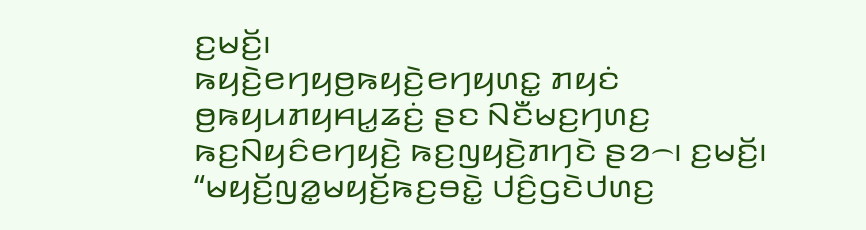ꤢ꤬ꤗꤢꤩ꤬꤯
ꤒꤟꤢꤧ꤬ꤕꤚꤟꤥ꤬ꤒꤟꤢꤧ꤬ꤕꤚꤟꤛꤢ꤭ ꤊꤟꤢꤦ ꤥ꤬ꤒꤟꤣꤊꤟꤌꤣ꤭ꤘꤢꤦ꤬ ꤔꤢ ꤡꤢꤪꤗꤢ꤬ꤚꤛꤢ꤬ ꤒꤢ꤬ꤡꤟꤢꤨꤕꤚꤟꤢꤧ꤬ ꤒꤢ꤬ꤜꤟꤢꤧ꤬ꤊꤚꤢꤧ ꤔꤤ꤮꤯ ꤢ꤬ꤗꤢꤩ꤬꤯
“ꤗꤟꤢꤩ꤬ꤜꤤ꤭ꤗꤟꤢꤩ꤬ꤒꤢ꤬ꤋꤢꤧ꤭ ꤓꤢꤨ꤬ꤞꤢꤧꤓꤛꤢ꤬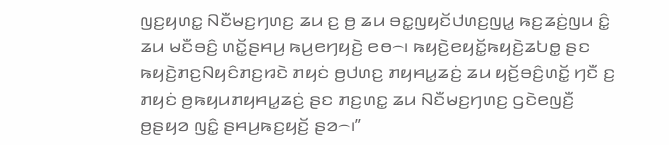ꤜꤢ꤬ꤟꤛꤢ꤭ ꤡꤢꤪꤗꤢ꤬ꤚꤛꤢ꤬ ꤘꤣ ꤢ꤬ ꤥ꤬ ꤘꤣ ꤋꤢ꤭ꤜꤟꤢꤩꤓꤛꤢ꤬ꤜꤣ꤭ ꤒꤢ꤬ꤘꤢꤦ꤬ꤜꤣ ꤢꤨ꤭ ꤘꤣ ꤗꤢꤪꤋꤢꤨ꤬ ꤛꤢꤩ꤭ꤔꤌꤣ꤬ ꤒꤣ꤬ꤕꤚꤟꤢꤧ꤬ ꤕꤥ꤮꤯ ꤒꤟꤢꤧ꤬ꤕꤟꤢꤩ꤭ꤒꤟꤢꤧ꤬ꤘꤝꤥ꤭ ꤔꤢ ꤒꤟꤢꤧ꤬ꤊꤢ꤬ꤡꤟꤢꤨꤊꤢ꤬ꤙꤢꤧ ꤊꤟꤢꤦ ꤥ꤬ꤓꤛꤢ꤬ ꤊꤟꤌꤣ꤭ꤘꤢꤦ꤬ ꤘꤣ ꤟꤢꤩ꤬ꤋꤢꤨ꤬ꤛꤢꤩ꤭ ꤚꤢꤪ ꤢ꤬ ꤊꤟꤢꤦ ꤥ꤬ꤒꤟꤣꤊꤟꤌꤣ꤭ꤘꤢꤦ꤬ ꤔꤢ ꤊꤢ꤬ꤛꤢ꤭ ꤘꤣ ꤡꤢꤪꤗꤢ꤬ꤚꤛꤢ꤬ ꤞꤢꤧꤕꤜꤢꤪ꤬ ꤥ꤬ꤔꤟꤤ ꤜꤢꤨ꤭ ꤔꤌꤣ꤬ꤒꤢ꤬ꤟꤢꤩ꤬ ꤔꤤ꤮꤯”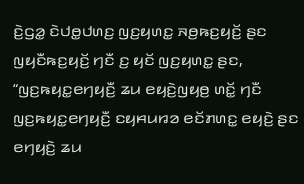ꤢꤧ꤬ꤞꤤ꤭ ꤢꤧꤓꤥ꤭ꤓꤛꤢ꤬ ꤜꤢ꤬ꤟꤛꤢ꤭ ꤏꤥ꤬ꤒꤢ꤬ꤟꤢꤩ꤬ ꤔꤢ ꤜꤟꤢꤪꤒꤢ꤬ꤟꤢꤩ꤬ ꤚꤢꤪ ꤢ꤬ ꤟꤢꤩ ꤜꤢ꤬ꤟꤛꤢ꤭ ꤔꤢ, “ꤜꤢ꤬ꤒꤟꤢ꤭ꤕꤚꤟꤢꤪ꤬ ꤘꤣ ꤕꤟꤢꤧ꤬ꤜꤟꤥ꤬ ꤛꤢꤩ꤭ ꤚꤢꤪ ꤜꤢ꤬ꤒꤟꤢ꤭ꤕꤚꤟꤢꤪ꤬ ꤢꤟꤌꤣꤙꤤ ꤕꤢꤩꤊꤛꤢ꤭ ꤕꤟꤢꤧ꤬ ꤔꤢ ꤕꤚꤟꤢꤧ꤬ ꤘꤣ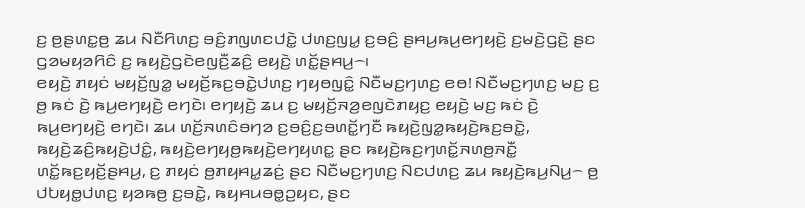ꤢ꤬ ꤥ꤬ꤔꤛꤢ꤭ꤥ꤬ ꤘꤣ ꤡꤢꤪꤖꤛꤢ꤬ ꤋꤢꤨ꤬ꤊꤜꤛꤢꤓꤢꤧ꤭ ꤓꤛꤢ꤬ꤜꤣ꤭ ꤢ꤬ꤋꤢꤨ꤬ ꤔꤌꤣ꤬ꤒꤣ꤬ꤕꤚꤟꤢꤧ꤬ ꤢ꤬ꤗꤢꤧ꤬ꤞꤢꤧ꤬ ꤔꤢ ꤞꤤꤗꤟꤤꤖꤢꤨ ꤢ꤬ ꤒꤟꤢꤧ꤬ꤞꤢꤧꤕꤜꤢꤪ꤬ꤘꤢꤨ꤬ ꤕꤟꤢꤧ꤬ ꤛꤢꤩ꤭ꤔꤌꤣ꤬꤮꤯
ꤕꤟꤢꤧ꤬ ꤊꤟꤢꤦ ꤗꤟꤢꤩ꤬ꤜꤤ꤭ ꤗꤟꤢꤩ꤬ꤒꤢ꤬ꤋꤢꤧ꤭ꤓꤛꤢ꤬ ꤚꤟꤥꤜꤢꤨ꤭ ꤡꤢꤪꤗꤢ꤬ꤚꤛꤢ꤬ ꤕꤥ! ꤡꤢꤪꤗꤢ꤬ꤚꤛꤢ꤬ ꤗꤢ꤬ ꤢ꤬ ꤥ꤬ ꤒꤢꤦ ꤢꤧ꤬ ꤒꤣ꤬ꤕꤚꤟꤢꤧ꤬ ꤕꤚꤢꤧ꤯ ꤕꤚꤟꤢꤧ꤬ ꤘꤣ ꤢ꤬ ꤗꤟꤢꤩ꤬ꤏꤤ꤬ꤕꤜꤢꤧꤊꤟꤢ꤬ ꤕꤟꤢꤧ꤬ ꤗꤢ꤬ ꤒꤢꤦ ꤢꤧ꤬ ꤒꤣ꤬ꤕꤚꤟꤢꤧ꤬ ꤕꤚꤢꤧ꤯ ꤘꤣ ꤛꤢꤩ꤬ꤏꤛꤢꤨꤋꤚꤤ ꤢ꤬ꤋꤢꤨ꤬ꤢ꤬ꤋꤛꤢꤩ꤭ꤚꤢꤪ ꤒꤟꤢꤧ꤬ꤜꤤ꤭ꤒꤟꤢꤧ꤬ꤒꤢ꤬ꤋꤢꤧ꤭, ꤒꤟꤢꤧ꤬ꤘꤢꤨ꤬ꤒꤟꤢꤧ꤬ꤓꤢꤨ꤭, ꤒꤟꤢꤧ꤬ꤕꤚꤟꤥ꤬ꤒꤟꤢꤧ꤬ꤕꤚꤟꤛꤢ꤭ ꤔꤢ ꤒꤟꤢꤧ꤬ꤒꤢ꤬ꤚꤛꤢꤩ꤭ꤏꤛꤥ꤬ꤏꤢꤪ꤭ ꤛꤢꤩ꤭ꤒꤢ꤬ꤟꤢꤩ꤬ꤔꤌꤣ꤬, ꤢ꤬ ꤊꤟꤢꤦ ꤥ꤬ꤊꤟꤌꤣ꤭ꤘꤢꤦ꤬ ꤔꤢ ꤡꤢꤪꤗꤢ꤬ꤚꤛꤢ꤬ ꤡꤢꤓꤛꤢ꤬ ꤘꤣ ꤒꤟꤢꤧ꤬ꤒꤣ꤬ꤡꤣ꤬꤮ ꤥ꤬ ꤓꤝꤟꤥ꤭ꤓꤛꤢ꤬ ꤟꤤꤒꤥ꤬ ꤢ꤬ꤋꤢꤧ꤭, ꤒꤟꤌꤣꤋꤥ꤭ꤑꤟꤢ, ꤔꤢ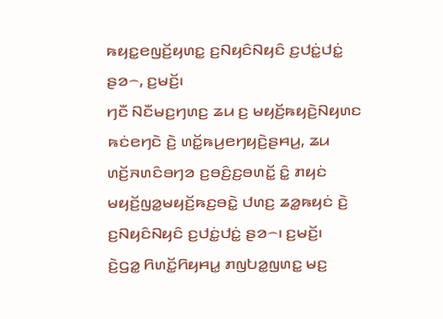ꤒꤟꤢ꤭ꤕꤜꤢꤩ꤬ꤟꤛꤢ꤭ ꤢ꤬ꤡꤟꤢꤨꤡꤟꤢꤨ ꤢ꤬ꤓꤢꤦ꤭ꤓꤢꤦ꤭ ꤔꤤ꤮, ꤢ꤬ꤗꤢꤩ꤬꤯
ꤚꤢꤪ ꤡꤢꤪꤗꤢ꤬ꤚꤛꤢ꤬ ꤘꤣ ꤢ꤬ ꤗꤟꤢꤩ꤬ꤒꤟꤢꤧ꤬ꤡꤟꤛꤢ ꤒꤢꤦꤕꤚꤢꤧ ꤢꤧ꤬ ꤛꤢꤩ꤭ꤒꤣ꤬ꤕꤚꤟꤢꤧ꤬ꤔꤌꤣ꤬, ꤘꤣ ꤛꤢꤩ꤬ꤏꤛꤢꤨꤋꤚꤤ ꤢ꤬ꤋꤢꤨ꤬ꤢ꤬ꤋꤛꤢꤩ꤭ ꤢꤨ꤭ ꤊꤟꤢꤦ ꤗꤟꤢꤩ꤬ꤜꤤ꤭ꤗꤟꤢꤩ꤬ꤒꤢ꤬ꤋꤢꤧ꤭ ꤓꤛꤢ꤬ ꤘꤤ꤭ꤒꤟꤢꤦ ꤢꤧ꤬ ꤢ꤬ꤡꤟꤢꤨꤡꤟꤢꤨ ꤢ꤬ꤓꤢꤦ꤭ꤓꤢꤦ꤭ ꤔꤤ꤮꤯ ꤢ꤬ꤗꤢꤩ꤬꤯
ꤢꤧ꤬ꤞꤤ꤭ ꤖꤛꤢꤩ꤭ꤖꤟꤌꤣ꤭ ꤊꤜꤝꤤ꤭ꤜꤛꤢ꤭ ꤗꤢ꤬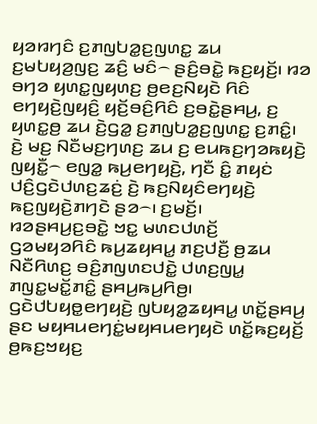ꤟꤤꤙꤚꤢꤨ ꤢ꤬ꤊꤜꤝꤤ꤭ꤢ꤬ꤜꤛꤢ꤭ ꤘꤣ ꤢ꤬ꤗꤝꤟꤤ꤬ꤜꤢ꤬ ꤘꤢꤨ꤬ ꤗꤢꤨ꤮ ꤔꤢꤨ꤬ꤋꤢꤧ꤭ ꤒꤢ꤬ꤟꤢꤩ꤬꤯ ꤙꤤ ꤋꤚꤤ ꤟꤛꤢ꤭ꤜꤟꤛꤢ꤬ ꤥ꤬ꤕꤢ꤬ꤡꤟꤢꤧ ꤖꤢꤨ ꤕꤚꤟꤢꤧ꤬ꤜꤟꤢꤨ꤬ ꤟꤢꤩ꤬ꤋꤢꤨ꤬ꤖꤢꤨ ꤢ꤬ꤋꤢꤧ꤭ꤔꤌꤣ꤬, ꤢ꤬ ꤟꤛꤢ꤭ꤥ꤬ ꤘꤣ ꤢꤧ꤬ꤞꤤ꤭ ꤢ꤬ꤊꤜꤝꤤ꤭ꤢ꤬ꤜꤛꤢ꤭ ꤢ꤬ꤊꤢꤨ꤭꤯ ꤢꤧ꤬ ꤗꤢ꤬ ꤡꤢꤪꤗꤢ꤬ꤚꤛꤢ꤬ ꤘꤣ ꤢ꤬ ꤕꤣꤒꤢ꤬ꤚꤤꤒꤟꤢꤧ꤬ ꤜꤟꤢꤪ꤭꤮ ꤕꤜꤤ꤭ ꤒꤣ꤬ꤕꤚꤟꤢꤧ꤬, ꤚꤢꤪ ꤢꤨ꤭ ꤊꤟꤢꤦ ꤓꤢꤨ꤬ꤞꤢꤧꤓꤛꤢ꤬ꤘꤢꤦ꤬ ꤢꤧ꤬ ꤒꤢ꤬ꤡꤟꤢꤨꤕꤚꤟꤢꤧ꤬ ꤒꤢ꤬ꤜꤟꤢꤧ꤬ꤊꤚꤢꤧ ꤔꤤ꤮꤯ ꤢ꤬ꤗꤢꤩ꤬꤯
ꤙꤤꤔꤌꤣ꤬ꤢ꤬ꤋꤢꤧ꤭ ꤠꤢ꤭ ꤗꤛꤢꤓꤛꤢꤩ꤬ ꤞꤤꤗꤟꤤꤖꤢꤨ ꤒꤣ꤬ꤘꤟꤌꤣ꤭ ꤊꤢ꤬ꤓꤢꤪ꤬ ꤥ꤬ꤘꤣ ꤡꤢꤪꤖꤛꤢ꤬ ꤋꤢꤨ꤬ꤊꤜꤛꤢꤓꤢꤧ꤭ ꤓꤛꤢ꤬ꤜꤣ꤭ ꤊꤜꤢ꤭ꤗꤢꤩ꤭ꤊꤢꤨ꤭ ꤔꤌꤣ꤬ꤒꤣ꤬ꤖꤥ꤬꤯ ꤞꤢꤧꤓꤝꤟꤥ꤭ꤕꤚꤟꤢꤧ꤬ ꤜꤝꤟꤤ꤭ꤘꤟꤌꤣ꤭ ꤛꤢꤩ꤭ꤔꤌꤣ꤬ ꤔꤢ ꤗꤟꤌꤣꤕꤚꤢꤦ꤭ꤗꤟꤌꤣꤕꤚꤟꤢꤧ ꤛꤢꤩ꤭ꤒꤢ꤬ꤟꤢꤩ꤬ ꤥ꤬ꤒꤢ꤬ꤠꤟꤢ꤬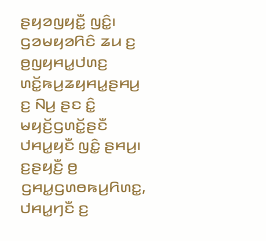ꤔꤟꤤꤜꤟꤢꤪ꤭ ꤜꤢꤨ꤭꤯ ꤞꤤꤗꤟꤤꤖꤢꤨ ꤘꤣ ꤢ꤬ ꤥ꤬ꤜꤟꤌꤣ꤭ꤓꤛꤢ꤬ ꤛꤢꤩ꤭ꤒꤣ꤬ꤘꤟꤌꤣ꤭ꤔꤌꤣ꤬ ꤢ꤬ ꤡꤣ꤬ ꤔꤢ ꤢꤨ꤭ ꤗꤟꤢꤩ꤬ꤞꤛꤢꤩ꤭ꤔꤢꤪ ꤓꤌꤣ꤭ꤟꤢꤪ ꤜꤢꤨ꤭ ꤔꤌꤣ꤬꤯ ꤢ꤬ꤔꤟꤢꤪ꤬ ꤥ꤬ ꤞꤌꤣ꤭ꤞꤛꤥꤒꤣ꤬ꤖꤛꤢ꤭, ꤓꤌꤣ꤭ꤚꤢꤪ ꤢ꤬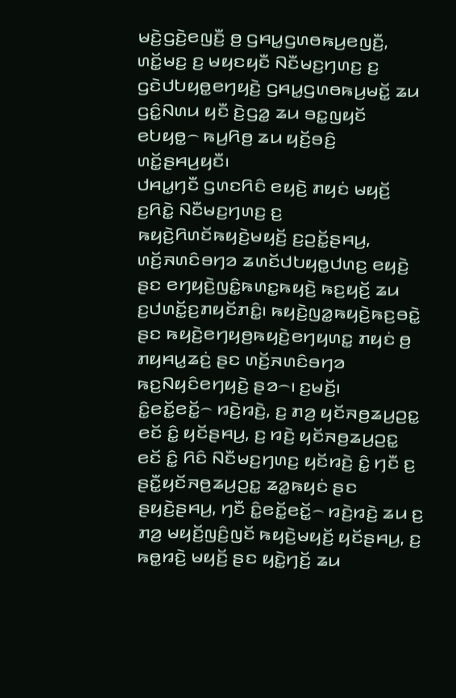ꤗꤢꤧ꤬ꤞꤢꤧ꤬ꤕꤜꤢꤪ꤬ ꤥ꤬ ꤞꤌꤣ꤭ꤞꤛꤥꤒꤣ꤬ꤕꤜꤢꤪ꤬, ꤛꤢꤩ꤭ꤗꤢ꤬ ꤢ꤬ ꤗꤟꤢꤟꤢꤪ ꤡꤢꤪꤗꤢ꤬ꤚꤛꤢ꤬ ꤢ꤬ ꤞꤢꤧꤓꤝꤟꤥ꤭ꤕꤚꤟꤢꤧ꤬ ꤞꤌꤣ꤭ꤞꤛꤥꤒꤣ꤬ꤗꤢꤩ꤭ ꤘꤣ ꤞꤢꤨ꤭ꤡꤛꤣ ꤟꤢꤪ ꤢꤧ꤬ꤞꤤ꤭ ꤘꤣ ꤋꤢ꤭ꤜꤟꤢꤩ ꤕꤝꤟꤥ꤭꤮ ꤒꤣ꤬ꤖꤥ꤬ ꤘꤣ ꤟꤢꤩ꤬ꤋꤢꤨ꤬ ꤛꤢꤩ꤭ꤔꤌꤣ꤬ꤟꤢꤪ꤯
ꤓꤌꤣ꤭ꤚꤢꤪ ꤞꤛꤢꤖꤢꤨ ꤕꤟꤢꤧ꤬ ꤊꤟꤢꤦ ꤗꤟꤢꤩ꤬ ꤢ꤬ꤖꤢꤧ꤭ ꤡꤢꤪꤗꤢ꤬ꤚꤛꤢ꤬ ꤢ꤬ ꤒꤟꤢꤧ꤬ꤖꤛꤢꤩꤒꤟꤢꤧ꤬ꤗꤟꤢꤩ꤬ ꤢ꤬ꤑꤢꤩ꤭ꤔꤌꤣ꤬, ꤛꤢꤩ꤬ꤏꤛꤢꤨꤋꤚꤤ ꤘꤛꤢꤩꤓꤝꤟꤥ꤭ꤓꤛꤢ꤬ ꤕꤟꤢꤧ꤬ ꤔꤢ ꤕꤚꤟꤢꤧ꤬ꤜꤢꤨ꤭ꤒꤛꤢ꤭ꤒꤟꤢꤧ꤬ ꤒꤢ꤬ꤟꤢꤩ꤬ ꤘꤣ ꤢ꤬ꤓꤛꤢꤩ꤭ꤢ꤬ꤊꤟꤢꤩꤊꤢꤨ꤭꤯ ꤒꤟꤢꤧ꤬ꤜꤤ꤭ꤒꤟꤢꤧ꤬ꤒꤢ꤬ꤋꤢꤧ꤭ ꤔꤢ ꤒꤟꤢꤧ꤬ꤕꤚꤟꤥ꤬ꤒꤟꤢꤧ꤬ꤕꤚꤟꤛꤢ꤭ ꤊꤟꤢꤦ ꤥ꤬ ꤊꤟꤌꤣ꤭ꤘꤢꤦ꤬ ꤔꤢ ꤛꤢꤩ꤬ꤏꤛꤢꤨꤋꤚꤤ ꤒꤢ꤬ꤡꤟꤢꤨꤕꤚꤟꤢꤧ꤬ ꤔꤤ꤮꤯ ꤢ꤬ꤗꤢꤩ꤬꤯
ꤢꤨ꤭ꤕꤢꤩ꤭ꤕꤢꤩ꤭꤮ ꤙꤢꤧ꤬ꤙꤢꤧ꤬, ꤢ꤬ ꤊꤤ꤬ ꤟꤢꤩꤏꤥ꤬ꤘꤣ꤬ꤑꤢ꤭ ꤕꤢꤩ ꤢꤨ꤭ ꤟꤢꤩꤔꤌꤣ꤬, ꤢ꤬ ꤙꤢꤧ꤬ ꤟꤢꤩꤏꤥ꤬ꤘꤣ꤬ꤑꤢ꤭ ꤕꤢꤩ ꤢꤨ꤭ ꤖꤢꤨ ꤡꤢꤪꤗꤢ꤬ꤚꤛꤢ꤬ ꤟꤢꤩꤙꤢꤧ꤬ ꤢꤨ꤭ ꤚꤢꤪ ꤢ꤬ ꤔꤢꤪ꤭ꤟꤢꤩꤏꤥ꤬ꤘꤣ꤬ꤑꤢ꤭ ꤘꤤ꤭ꤒꤟꤢꤦ ꤔꤢ ꤔꤟꤢꤧ꤬ꤔꤌꤣ꤬, ꤚꤢꤪ ꤢꤨ꤭ꤕꤢꤩ꤭ꤕꤢꤩ꤭꤮ ꤙꤢꤧ꤬ꤙꤢꤧ꤬ ꤘꤣ ꤢ꤬ ꤊꤤ꤬ ꤗꤟꤢꤩ꤬ꤜꤢꤨ꤬ꤜꤢꤩ ꤒꤟꤢꤧ꤬ꤗꤟꤢꤩ꤬ ꤟꤢꤩꤔꤌꤣ꤬, ꤢ꤬ ꤒꤥ꤭ꤙꤢꤧ꤬ ꤗꤟꤢꤩ꤬ ꤔꤢ ꤟꤢꤧ꤭ꤚꤢꤩ꤬ ꤘꤣ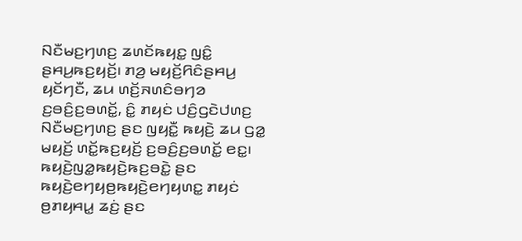ꤡꤢꤪꤗꤢ꤬ꤚꤛꤢ꤬ ꤘꤛꤢꤩꤒꤟꤢ꤭ ꤜꤢꤨ꤭ ꤔꤌꤣ꤬ꤒꤢ꤬ꤟꤢꤩ꤬꤯ ꤊꤤ꤬ ꤗꤟꤢꤩ꤬ꤖꤢꤨꤔꤌꤣ꤬ ꤟꤢꤩꤚꤢꤪ, ꤘꤣ ꤛꤢꤩ꤬ꤏꤛꤢꤨꤋꤚꤤ ꤢ꤬ꤋꤢꤨ꤬ꤢ꤬ꤋꤛꤢꤩ꤭, ꤢꤨ꤭ ꤊꤟꤢꤦ ꤓꤢꤨ꤬ꤞꤢꤧꤓꤛꤢ꤬ ꤡꤢꤪꤗꤢ꤬ꤚꤛꤢ꤬ ꤔꤢ ꤜꤟꤢꤪ꤭ ꤒꤟꤢꤧ꤬ ꤘꤣ ꤞꤤ꤭ ꤗꤟꤢꤩ꤬ ꤛꤢꤩ꤭ꤒꤢ꤬ꤟꤢꤩ꤬ ꤢ꤬ꤋꤢꤨ꤬ꤢ꤬ꤋꤛꤢꤩ꤭ ꤕꤢ꤭꤯ ꤒꤟꤢꤧ꤬ꤜꤤ꤭ꤒꤟꤢꤧ꤬ꤒꤢ꤬ꤋꤢꤧ꤭ ꤔꤢ ꤒꤟꤢꤧ꤬ꤕꤚꤟꤥ꤬ꤒꤟꤢꤧ꤬ꤕꤚꤟꤛꤢ꤭ ꤊꤟꤢꤦ ꤥ꤬ꤊꤟꤌꤣ꤭ ꤘꤢꤦ꤬ ꤔꤢ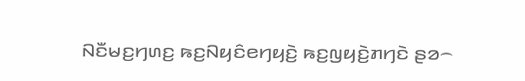ꤡꤢꤪꤗꤢ꤬ꤚꤛꤢ꤬ ꤒꤢ꤬ꤡꤟꤢꤨꤕꤚꤟꤢꤧ꤬ ꤒꤢ꤬ꤜꤟꤢꤧ꤬ꤊꤚꤢꤧ ꤔꤤ꤮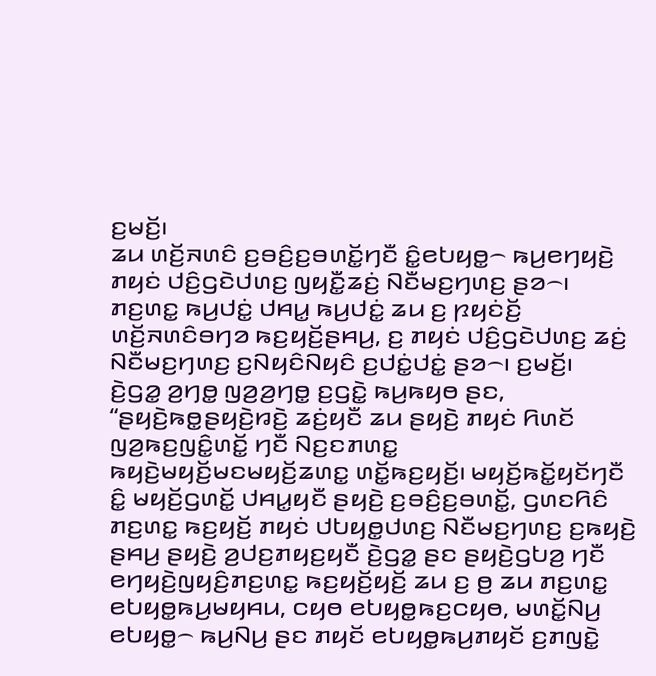ꤢ꤬ꤗꤢꤩ꤬꤯
ꤘꤣ ꤛꤢꤩ꤬ꤏꤛꤢꤨ ꤢ꤬ꤋꤢꤨ꤬ꤢ꤬ꤋꤛꤢꤩ꤭ꤚꤢꤪ ꤢꤨ꤭ꤕꤝꤟꤥ꤭꤮ ꤒꤣ꤬ꤕꤚꤟꤢꤧ꤬ ꤊꤟꤢꤦ ꤓꤢꤨ꤬ꤞꤢꤧꤓꤛꤢ꤬ ꤜꤟꤢꤪ꤭ꤘꤢꤦ꤬ ꤡꤢꤪꤗꤢ꤬ꤚꤛꤢ꤬ ꤔꤤ꤮꤯ ꤊꤢ꤬ꤛꤢ꤭ ꤒꤣ꤬ꤓꤢꤦ꤭ ꤓꤌꤣ꤭ ꤒꤣ꤬ꤓꤢꤦ꤭ ꤘꤣ ꤢ꤬ ꤐꤟꤢꤦꤢꤩ꤬ ꤛꤢꤩ꤬ꤏꤛꤢꤨꤋꤚꤤ ꤒꤢ꤬ꤟꤢꤩ꤬ꤔꤌꤣ꤬, ꤢ꤬ ꤊꤟꤢꤦ ꤓꤢꤨ꤬ꤞꤢꤧꤓꤛꤢ꤬ ꤘꤢꤦ꤬ ꤡꤢꤪꤗꤢ꤬ꤚꤛꤢ꤬ ꤢ꤬ꤡꤟꤢꤨꤡꤟꤢꤨ ꤢ꤬ꤓꤢꤦ꤭ꤓꤢꤦ꤭ ꤔꤤ꤮꤯ ꤢ꤬ꤗꤢꤩ꤬꤯
ꤢꤧ꤬ꤞꤤ꤭ ꤤ꤬ꤚꤥ꤭ ꤜꤤ꤬ꤤ꤬ꤚꤥ꤭ ꤢ꤬ꤞꤢꤧ꤭ ꤒꤣ꤬ꤒꤟꤥ ꤔꤢ, “ꤔꤟꤢꤧ꤬ꤒꤥ꤭ꤔꤟꤢꤧ꤬ꤙꤢꤧ꤬ ꤘꤢꤦ꤬ꤟꤢꤪ ꤘꤣ ꤔꤟꤢꤧ꤬ ꤊꤟꤢꤦ ꤖꤛꤢꤩ ꤜꤤ꤬ꤒꤢ꤬ꤜꤢꤨ꤭ꤛꤢꤩ꤭ ꤚꤢꤪ ꤡꤢ꤬ꤢꤊꤛꤢ꤭ ꤒꤟꤢꤧ꤬ꤗꤟꤢꤩ꤬ꤗꤢꤗꤟꤢꤩ꤬ꤘꤛꤢ꤭ ꤛꤢꤩ꤭ꤒꤢ꤬ꤟꤢꤩ꤬꤯ ꤗꤟꤢꤩ꤬ꤒꤢꤩ꤭ꤟꤢꤩꤚꤢꤪ ꤢꤨ꤭ ꤗꤟꤢꤩ꤬ꤞꤛꤢꤩ꤭ ꤓꤌꤣ꤭ꤟꤢꤪ ꤔꤟꤢꤧ꤬ ꤢ꤬ꤋꤢꤨ꤬ꤢ꤬ꤋꤛꤢꤩ꤭, ꤞꤛꤢꤖꤢꤨ ꤊꤢ꤬ꤛꤢ꤭ ꤒꤢ꤬ꤟꤢꤩ꤬ ꤊꤟꤢꤦ ꤓꤝꤟꤥ꤭ꤓꤛꤢ꤬ ꤡꤢꤪꤗꤢ꤬ꤚꤛꤢ꤬ ꤢ꤬ꤒꤟꤢꤧ꤬ ꤔꤌꤣ꤬ ꤔꤟꤢꤧ꤬ ꤤ꤬ꤓꤢ꤬ꤊꤟꤢ꤬ꤟꤢꤪ ꤢꤧ꤬ꤞꤤ꤭ ꤔꤢ ꤔꤟꤢꤧ꤬ꤞꤝꤤ꤬ ꤚꤢꤪ ꤕꤚꤟꤢꤧ꤬ꤜꤟꤢꤨ꤬ꤊꤢ꤬ꤛꤢ꤭ ꤒꤢ꤬ꤟꤢꤩ꤬ꤟꤢꤩ꤬ ꤘꤣ ꤢ꤬ ꤥ꤬ ꤘꤣ ꤊꤢ꤬ꤛꤢ꤭ ꤕꤝꤟꤥ꤭ꤒꤣ꤬ꤗꤟꤌꤣ, ꤍꤟꤥ ꤕꤝꤟꤥ꤭ꤒꤢ꤬ꤍꤟꤥ, ꤗꤛꤢꤩ꤭ꤡꤣ꤬ ꤕꤝꤟꤥ꤭꤮ ꤒꤣ꤬ꤡꤣ꤬ ꤔꤢ ꤊꤟꤢꤩ ꤕꤝꤟꤥ꤭ꤒꤣ꤬ꤊꤟꤢꤩ ꤢ꤬ꤊꤜꤢꤧ꤭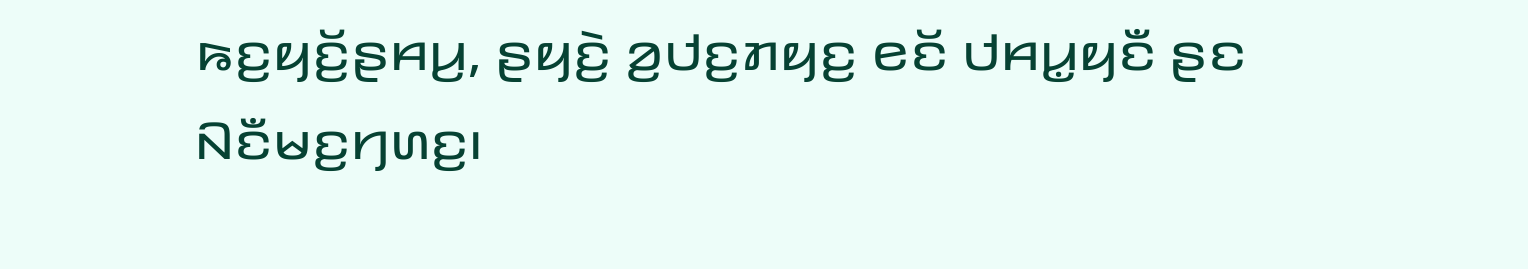ꤒꤢ꤬ꤟꤢꤩ꤬ꤔꤌꤣ꤬, ꤔꤟꤢꤧ꤬ ꤤ꤬ꤓꤢ꤬ꤊꤟꤢ꤬ ꤕꤢꤩ ꤓꤌꤣ꤭ꤟꤢꤪ ꤔꤢ ꤡꤢꤪꤗꤢ꤬ꤚꤛꤢ꤬꤯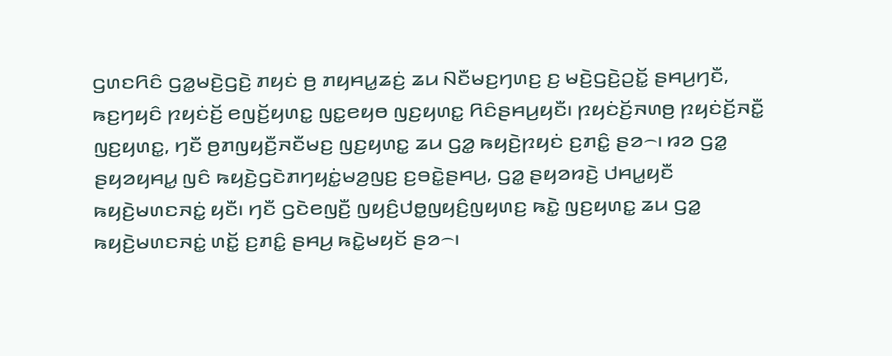ꤞꤛꤢꤖꤢꤨ ꤞꤤ꤭ꤗꤢꤧ꤬ꤞꤢꤧ꤬ ꤊꤟꤢꤦ ꤥ꤬ ꤊꤟꤌꤣ꤭ꤘꤢꤦ꤬ ꤘꤣ ꤡꤢꤪꤗꤢ꤬ꤚꤛꤢ꤬ ꤢ꤬ ꤗꤢꤧ꤬ꤞꤢꤧ꤬ꤑꤢꤩ꤭ ꤔꤌꤣ꤬ꤚꤢꤪ, ꤒꤢ꤬ꤚꤟꤢꤨ ꤐꤟꤢꤦꤢꤩ꤬ ꤕꤜꤢꤩ꤬ꤟꤛꤢ꤭ ꤜꤢ꤭ꤕꤟꤥ ꤜꤢ꤬ꤟꤛꤢ꤭ ꤖꤢꤨꤔꤌꤣ꤬ꤟꤢꤪ꤯ ꤐꤟꤢꤦꤢꤩ꤬ꤏꤛꤥ꤬ ꤐꤟꤢꤦꤢꤩ꤬ꤏꤢꤪ꤭ ꤜꤢ꤬ꤟꤛꤢ꤭, ꤚꤢꤪ ꤥ꤬ꤊꤜꤟꤢꤪ꤬ꤏꤢꤪꤗꤢ꤬ ꤜꤢ꤬ꤟꤛꤢ꤭ ꤘꤣ ꤞꤤ꤭ ꤒꤟꤢꤧ꤬ꤐꤟꤢꤦ ꤢ꤬ꤊꤢꤨ꤭ ꤔꤤ꤮꤯ ꤙꤤ ꤞꤤ꤭ ꤔꤟꤤꤟꤌꤣ꤭ ꤜꤢꤨ ꤒꤟꤢꤧ꤬ꤞꤢꤧꤊꤚꤟꤢꤦ꤭ꤗꤤ꤬ꤜꤢ꤬ ꤢ꤬ꤋꤢꤧ꤭ꤔꤌꤣ꤬, ꤞꤤ꤭ ꤔꤟꤤꤙꤢꤧ꤬ ꤓꤌꤣ꤭ꤟꤢꤪ ꤒꤟꤢꤧ꤬ꤗꤛꤢꤏꤢꤦ꤭ ꤟꤢꤪ꤯ ꤚꤢꤪ ꤞꤢꤧꤕꤜꤢꤪ꤬ ꤜꤟꤢꤨ꤬ꤓꤥ꤭ꤜꤟꤢꤨ꤬ꤜꤟꤛꤢ꤬ ꤒꤢꤧ꤭ ꤜꤢ꤬ꤟꤛꤢ꤭ ꤘꤣ ꤞꤤ꤭ ꤒꤟꤢꤧ꤬ꤗꤛꤢꤏꤢꤦ꤭ ꤛꤢꤩ꤭ ꤢ꤬ꤊꤢꤨ꤭ ꤔꤌꤣ꤬ ꤒꤢꤧ꤭ꤗꤟꤢꤩ ꤔꤤ꤮꤯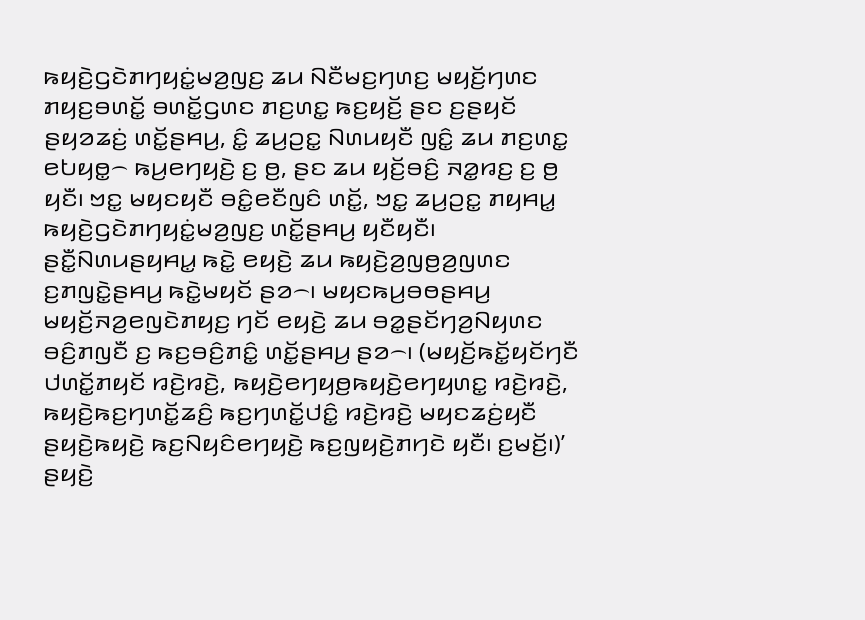ꤒꤟꤢꤧ꤬ꤞꤢꤧꤊꤚꤟꤢꤦ꤭ꤗꤤ꤬ꤜꤢ꤬ ꤘꤣ ꤡꤢꤪꤗꤢ꤬ꤚꤛꤢ꤬ ꤗꤟꤢꤩ꤬ꤚꤛꤢ ꤊꤟꤢ꤬ꤋꤛꤢꤩ꤭ ꤋꤛꤢꤩ꤭ꤞꤛꤢ ꤊꤢ꤬ꤛꤢ꤭ ꤒꤢ꤬ꤟꤢꤩ꤬ ꤔꤢ ꤢ꤬ꤔꤟꤢꤩ ꤔꤟꤤꤘꤢꤦ꤬ ꤛꤢꤩ꤭ꤔꤌꤣ꤬, ꤢꤨ꤭ ꤘꤣ꤬ꤑꤢ꤭ ꤡꤛꤣꤟꤢꤪ ꤜꤢꤨ꤭ ꤘꤣ ꤊꤢ꤬ꤛꤢ꤭ ꤕꤝꤟꤥ꤭꤮ ꤒꤣ꤬ꤕꤚꤟꤢꤧ꤬ ꤢ꤬ ꤥ꤬, ꤔꤢ ꤘꤣ ꤟꤢꤩ꤬ꤋꤢꤨ꤬ ꤏꤤ꤭ꤙꤢ꤬ ꤢ꤬ ꤥ꤬ ꤟꤢꤪ꤯ ꤠꤢ꤭ ꤗꤟꤢꤟꤢꤪ ꤋꤢꤨ꤭ꤕꤢꤪꤜꤢꤨ ꤛꤢꤩ꤭, ꤠꤢ꤭ ꤘꤣ꤬ꤑꤢ꤭ ꤊꤟꤌꤣ꤭ ꤒꤟꤢꤧ꤬ꤞꤢꤧꤊꤚꤟꤢꤦ꤭ꤗꤤ꤬ꤜꤢ꤬ ꤛꤢꤩ꤭ꤔꤌꤣ꤬ ꤟꤢꤪꤟꤢꤪ꤯
ꤔꤢꤪ꤭ꤡꤛꤣꤔꤟꤌꤣ꤭ ꤒꤢꤧ꤭ ꤕꤟꤢꤧ꤬ ꤘꤣ ꤒꤟꤢꤧ꤬ꤤ꤬ꤜꤥ꤬ꤤ꤬ꤜꤛꤢ ꤢ꤬ꤊꤜꤢꤧ꤭ꤔꤌꤣ꤬ ꤒꤢꤧ꤭ꤗꤟꤢꤩ ꤔꤤ꤮꤯ ꤗꤟꤢꤒꤣ꤬ꤋꤥꤔꤌꤣ꤬ ꤗꤟꤢꤩ꤬ꤏꤤ꤬ꤕꤜꤢꤧꤊꤟꤢ꤬ ꤚꤢꤩ ꤕꤟꤢꤧ꤬ ꤘꤣ ꤋꤤ꤭ꤔꤢꤩꤚꤤ꤬ꤡꤟꤛꤢ ꤋꤢꤨ꤬ꤊꤜꤢꤪ ꤢ꤬ ꤒꤢ꤬ꤋꤢꤨ꤬ꤊꤢꤨ꤭ ꤛꤢꤩ꤭ꤔꤌꤣ꤬ ꤔꤤ꤮꤯ (ꤗꤟꤢꤩ꤬ꤒꤢꤩ꤭ꤟꤢꤩꤚꤢꤪ ꤓꤛꤢꤩ꤭ꤊꤟꤢꤩ ꤙꤢꤧ꤬ꤙꤢꤧ꤬, ꤒꤟꤢꤧ꤬ꤕꤚꤟꤥ꤬ꤒꤟꤢꤧ꤬ꤕꤚꤟꤛꤢ꤭ ꤙꤢꤧ꤬ꤙꤢꤧ꤬, ꤒꤟꤢꤧ꤬ꤒꤢ꤬ꤚꤛꤢꤩ꤭ꤘꤢꤨ꤬ ꤒꤢ꤬ꤚꤛꤢꤩ꤭ꤓꤢꤨ꤭ ꤙꤢꤧ꤬ꤙꤢꤧ꤬ ꤗꤟꤢꤘꤢꤦ꤬ꤟꤢꤪ ꤔꤟꤢꤧ꤬ꤒꤟꤢꤧ꤬ ꤒꤢ꤬ꤡꤟꤢꤨꤕꤚꤟꤢꤧ꤬ ꤒꤢ꤬ꤜꤟꤢꤧ꤬ꤊꤚꤢꤧ ꤟꤢꤪ꤯ ꤢ꤬ꤗꤢꤩ꤬꤯)’
ꤔꤟꤢꤧ꤬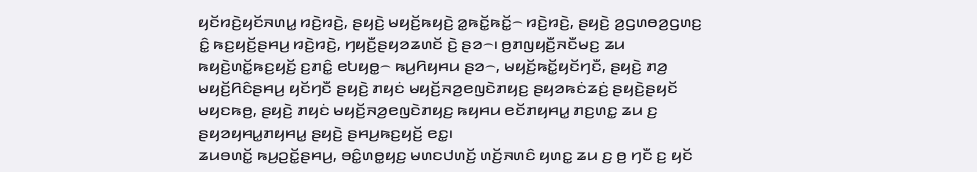ꤟꤢꤩꤙꤢꤧ꤬ꤟꤢꤩꤏꤛꤣ꤭ ꤙꤢꤧ꤬ꤙꤢꤧ꤬, ꤔꤟꤢꤧ꤬ ꤗꤟꤢꤩ꤬ꤒꤟꤢꤧ꤬ ꤤ꤭ꤒꤢꤩ꤭ꤒꤢꤩ꤭꤮ ꤙꤢꤧ꤬ꤙꤢꤧ꤬, ꤔꤟꤢꤧ꤬ ꤤ꤬ꤞꤛꤥꤤ꤬ꤞꤛꤢ꤬ ꤢꤨ꤭ ꤒꤢ꤬ꤟꤢꤩ꤬ꤔꤌꤣ꤬ ꤙꤢꤧ꤬ꤙꤢꤧ꤬, ꤚꤟꤢꤪ꤬ꤔꤟꤤꤘꤛꤢꤩ ꤢꤧ꤬ ꤔꤤ꤮꤯ ꤥ꤬ꤊꤜꤟꤢꤪ꤬ꤏꤢꤪꤗꤢ꤬ ꤘꤣ ꤒꤟꤢꤧ꤬ꤛꤢꤩ꤭ꤒꤢ꤬ꤟꤢꤩ꤬ ꤢ꤬ꤊꤢꤨ꤭ ꤕꤝꤟꤥ꤭꤮ ꤒꤣ꤬ꤖꤟꤌꤣ ꤔꤤ꤮, ꤗꤟꤢꤩ꤬ꤒꤢꤩ꤭ꤟꤢꤩꤚꤢꤪ, ꤔꤟꤢꤧ꤬ ꤊꤤ꤬ ꤗꤟꤢꤩ꤬ꤖꤢꤨꤔꤌꤣ꤬ ꤟꤢꤩꤚꤢꤪ ꤔꤟꤢꤧ꤬ ꤊꤟꤢꤦ ꤗꤟꤢꤩ꤬ꤏꤤ꤬ꤕꤜꤢꤧꤊꤟꤢ꤬ ꤔꤟꤤꤒꤢꤦꤘꤢꤦ꤬ ꤔꤟꤢꤧ꤬ꤔꤟꤢꤩ ꤗꤟꤢꤒꤥ꤬, ꤔꤟꤢꤧ꤬ ꤊꤟꤢꤦ ꤗꤟꤢꤩ꤬ꤏꤤ꤬ꤕꤜꤢꤧꤊꤟꤢ꤬ ꤒꤟꤌꤣ ꤕꤢꤩꤊꤟꤌꤣ꤭ ꤊꤢ꤬ꤛꤢ꤭ ꤘꤣ ꤢ꤬ ꤔꤟꤤꤟꤌꤣ꤭ꤊꤟꤌꤣ꤭ ꤔꤟꤢꤧ꤬ ꤔꤌꤣ꤬ꤒꤢ꤬ꤟꤢꤩ꤬ ꤕꤢ꤭꤯
ꤘꤣꤋꤛꤢꤩ꤭ ꤒꤣ꤬ꤑꤢꤩ꤭ꤔꤌꤣ꤬, ꤋꤢꤨ꤭ꤛꤥ꤭ꤟꤢ꤬ ꤗꤛꤢꤓꤛꤢꤩ꤬ ꤛꤢꤩ꤬ꤏꤛꤢꤨ ꤟꤛꤢ꤭ ꤘꤣ ꤢ꤬ ꤥ꤬ ꤚꤢꤪ ꤢ꤬ ꤟꤢꤩ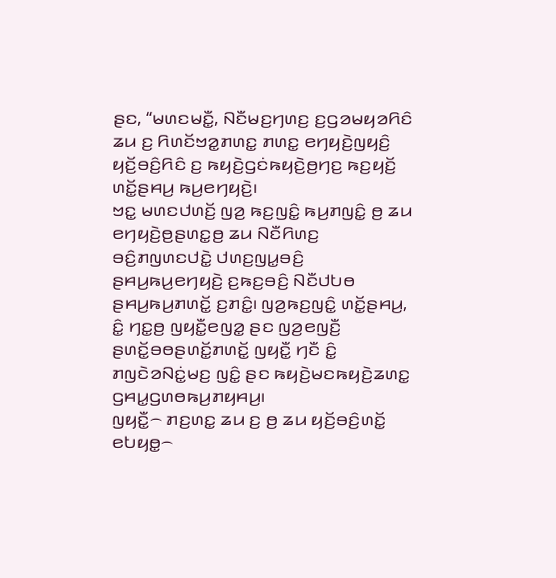ꤔꤢ, “ꤗꤛꤢꤗꤢꤪ꤭, ꤡꤢꤪꤗꤢ꤬ꤚꤛꤢ꤬ ꤢ꤬ꤞꤤꤗꤟꤤꤖꤢꤨ ꤘꤣ ꤢ꤬ ꤖꤛꤢꤩꤠꤤ꤭ꤊꤛꤢ꤭ ꤊꤛꤢ꤭ ꤕꤚꤟꤢꤧ꤬ꤜꤟꤢꤨ꤬ ꤟꤢꤩ꤬ꤋꤢꤨ꤬ꤖꤢꤨ ꤢ꤬ ꤒꤟꤢꤧ꤬ꤞꤢꤦꤒꤟꤢꤧ꤬ꤥ꤬ꤚꤢ꤬ ꤒꤢ꤬ꤟꤢꤩ꤬ ꤛꤢꤩ꤭ꤔꤌꤣ꤬ ꤒꤣ꤬ꤕꤚꤟꤢꤧ꤬꤯
ꤠꤢ꤭ ꤗꤛꤢꤓꤛꤢꤩ꤬ ꤜꤤ꤬ ꤒꤢ꤬ꤜꤢꤨ꤭ ꤒꤣ꤬ꤊꤜꤢꤨ꤭ ꤥ꤬ ꤘꤣ ꤕꤚꤟꤢꤧ꤬ꤥ꤬ꤔꤛꤢ꤭ꤥ꤬ ꤘꤣ ꤡꤢꤪꤖꤛꤢ꤬ ꤋꤢꤨ꤬ꤊꤜꤛꤢꤓꤢꤧ꤭ ꤓꤛꤢ꤬ꤜꤣ꤭ꤋꤢꤨ꤬ ꤔꤌꤣ꤬ꤒꤣ꤬ꤕꤚꤟꤢꤧ꤬ ꤢ꤬ꤒꤢ꤬ꤋꤢꤨ꤬ ꤡꤢꤪꤓꤝꤥ ꤔꤌꤣ꤬ꤒꤣ꤬ꤊꤛꤢꤩ꤭ ꤢ꤬ꤊꤢꤨ꤭꤯ ꤜꤤ꤬ꤒꤢ꤬ꤜꤢꤨ꤭ ꤛꤢꤩ꤭ꤔꤌꤣ꤬, ꤢꤨ꤭ ꤚꤢ꤭ꤥ꤬ ꤜꤟꤢꤪ꤭ꤕꤜꤤ꤭ ꤔꤢ ꤜꤤ꤬ꤕꤜꤢꤪ꤬ ꤔꤛꤢꤩ꤭ꤋꤥꤔꤛꤢꤩ꤭ꤊꤛꤢꤩ꤭ ꤜꤟꤢꤪ꤭ ꤚꤢꤪ ꤢꤨ꤭ ꤊꤜꤢꤧꤤꤡꤢꤦ꤭ꤗꤢ꤬ ꤜꤢꤨ꤭ ꤔꤢ ꤒꤟꤢꤧ꤬ꤗꤢꤒꤟꤢꤧ꤬ꤘꤛꤢ꤭ ꤞꤌꤣ꤭ꤞꤛꤥꤒꤣ꤬ꤊꤟꤌꤣ꤬꤯
ꤜꤟꤢꤪ꤭꤮ ꤊꤢ꤬ꤛꤢ꤭ ꤘꤣ ꤢ꤬ ꤥ꤬ ꤘꤣ ꤟꤢꤩ꤬ꤋꤢꤨ꤬ꤛꤢꤩ꤭ ꤕꤝꤟꤥ꤭꤮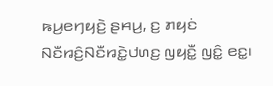ꤒꤣ꤬ꤕꤚꤟꤢꤧ꤬ ꤔꤌꤣ꤬, ꤢ꤬ ꤊꤟꤢꤦ ꤡꤢꤪꤙꤢꤨ꤬ꤡꤢꤪꤙꤢꤧ꤭ꤓꤛꤢ꤬ ꤜꤟꤢꤪ꤭ ꤜꤢꤨ꤭ ꤕꤢ꤭꤯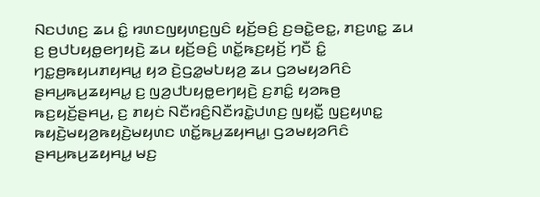ꤡꤢꤓꤛꤢ꤬ ꤘꤣ ꤢꤨ꤭ ꤙꤛꤢꤜꤟꤛꤢ꤬ꤜꤢꤨ ꤟꤢꤩ꤬ꤋꤢꤨ꤬ ꤢ꤬ꤋꤢꤧ꤭ꤕꤢ꤭, ꤊꤢ꤬ꤛꤢ꤭ ꤘꤣ ꤢ꤬ ꤥ꤬ꤓꤝꤟꤥ꤭ꤕꤚꤟꤢꤧ꤬ ꤘꤣ ꤟꤢꤩ꤬ꤋꤢꤨ꤬ ꤛꤢꤩ꤭ꤒꤢ꤬ꤟꤢꤩ꤬ ꤚꤢꤪ ꤢꤨ꤭ ꤚꤢ꤭ꤥ꤬ꤒꤟꤣꤊꤟꤌꤣ꤭ ꤟꤤ ꤢꤧ꤬ꤞꤤ꤭ꤗꤝꤟꤤ꤬ ꤘꤣ ꤞꤤꤗꤟꤤꤖꤢꤨ ꤔꤌꤣ꤬ꤒꤣ꤬ꤘꤟꤌꤣ꤭ ꤢ꤬ ꤜꤤ꤬ꤓꤝꤟꤥ꤭ꤕꤚꤟꤢꤧ꤬ ꤢ꤬ꤊꤢꤨ꤭ ꤟꤤꤒꤥ꤬ ꤒꤢ꤬ꤟꤢꤩ꤬ꤔꤌꤣ꤬, ꤢ꤬ ꤊꤟꤢꤦ ꤡꤢꤪꤙꤢꤨ꤬ꤡꤢꤪꤙꤢꤧ꤭ꤓꤛꤢ꤬ ꤜꤟꤢꤪ꤭ ꤜꤢ꤬ꤟꤛꤢ꤭ ꤒꤟꤢꤧ꤬ꤗꤟꤤ꤬ꤒꤟꤢꤧ꤬ꤗꤟꤛꤢ ꤛꤢꤩ꤭ꤒꤣ꤬ꤘꤟꤌꤣ꤭꤯ ꤞꤤꤗꤟꤤꤖꤢꤨ ꤔꤌꤣ꤬ꤒꤣ꤬ꤘꤟꤌꤣ꤭ ꤗꤢ꤬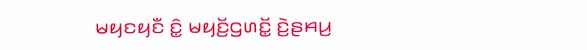ꤗꤟꤢꤟꤢꤪ ꤢꤨ꤭ ꤗꤟꤢꤩ꤬ꤞꤛꤢꤩ꤭ ꤢꤧ꤬ꤔꤌꤣ꤬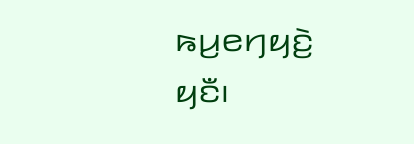ꤒꤣ꤬ꤕꤚꤟꤢꤧ꤬ ꤟꤢꤪ꤯